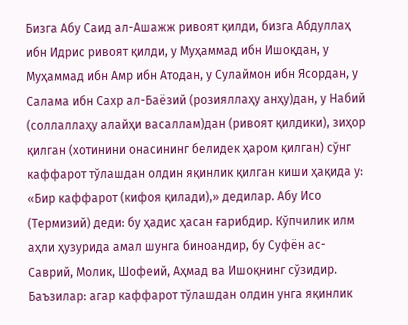Бизга Абу Саид ал-Ашажж ривоят қилди, бизга Абдуллаҳ ибн Идрис ривоят қилди, у Муҳаммад ибн Ишоқдан, у Муҳаммад ибн Амр ибн Атодан, у Сулаймон ибн Ясордан, у Салама ибн Сахр ал-Баёзий (розияллаҳу анҳу)дан, у Набий (соллаллаҳу алайҳи васаллам)дан (ривоят қилдики), зиҳор қилган (хотинини онасининг белидек ҳаром қилган) сўнг каффарот тўлашдан олдин яқинлик қилган киши ҳақида у: «Бир каффарот (кифоя қилади),» дедилар. Абу Исо (Термизий) деди: бу ҳадис ҳасан ғарибдир. Кўпчилик илм аҳли ҳузурида амал шунга биноандир, бу Суфён ас-Саврий, Молик, Шофеий, Аҳмад ва Ишоқнинг сўзидир. Баъзилар: агар каффарот тўлашдан олдин унга яқинлик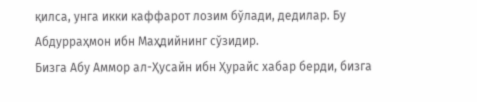қилса, унга икки каффарот лозим бўлади, дедилар. Бу Абдурраҳмон ибн Маҳдийнинг сўзидир.
Бизга Абу Аммор ал-Ҳусайн ибн Ҳурайс хабар берди, бизга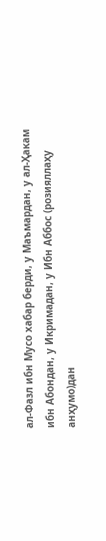ал-Фазл ибн Мусо хабар берди, у Маъмардан, у ал-Ҳакам ибн Абондан, у Икримадан, у Ибн Аббос (розияллаҳу анҳумо)дан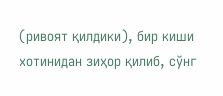(ривоят қилдики), бир киши хотинидан зиҳор қилиб, сўнг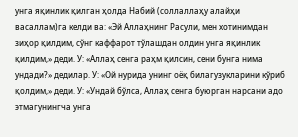унга яқинлик қилган ҳолда Набий (соллаллаҳу алайҳи васаллам)га келди ва: «Эй Аллаҳнинг Расули, мен хотинимдан зиҳор қилдим, сўнг каффарот тўлашдан олдин унга яқинлик қилдим,» деди. У: «Аллаҳ сенга раҳм қилсин, сени бунга нима ундади?» дедилар. У: «Ой нурида унинг оёқ билагузукларини кўриб қолдим,» деди. У: «Ундай бўлса, Аллаҳ сенга буюрган нарсани адо этмагунингча унга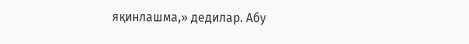яқинлашма,» дедилар. Абу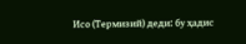Исо (Термизий) деди: бу ҳадис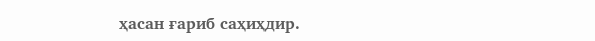ҳасан ғариб саҳиҳдир.